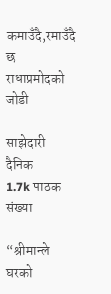कमाउँदै,रमाउँदै छ राधाप्रमोदको जोडी

साझेदारी दैनिक
1.7k पाठक संख्या

“श्रीमान्ले घरको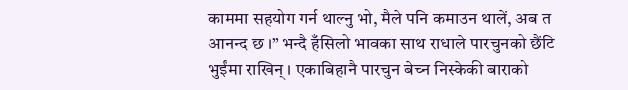काममा सहयोग गर्न थाल्नु भो, मैले पनि कमाउन थालें, अब त आनन्द छ ।” भन्दै हँसिलो भावका साथ राधाले पारचुनको छैंटि भुईंमा राखिन् । एकाबिहानै पारचुन बेच्न निस्केकी बाराको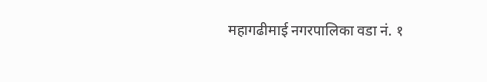महागढीमाई नगरपालिका वडा नं. १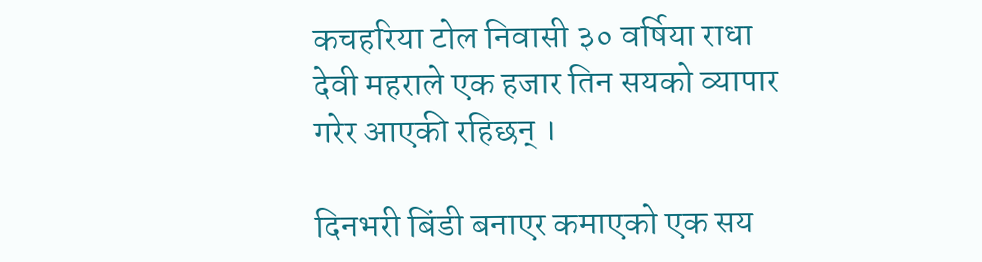कचहरिया टोल निवासी ३० वर्षिया राधा देवी महराले एक हजार तिन सयको व्यापार गरेर आएकी रहिछन् ।

दिनभरी बिंडी बनाएर कमाएको एक सय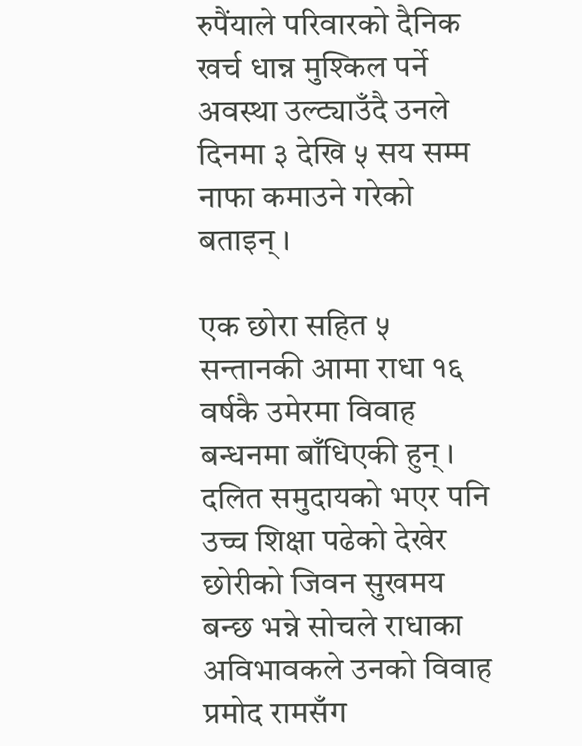रुपैंयाले परिवारको दैनिक खर्च धान्न मुश्किल पर्ने अवस्था उल्ट्याउँदै उनले दिनमा ३ देखि ५ सय सम्म नाफा कमाउने गरेको बताइन् ।

एक छोरा सहित ५ सन्तानकी आमा राधा १६ वर्षकै उमेरमा विवाह बन्धनमा बाँधिएकी हुन् । दलित समुदायको भएर पनि उच्च शिक्षा पढेको देखेर छोरीको जिवन सुखमय बन्छ भन्ने सोचले राधाका अविभावकले उनको विवाह प्रमोद रामसँग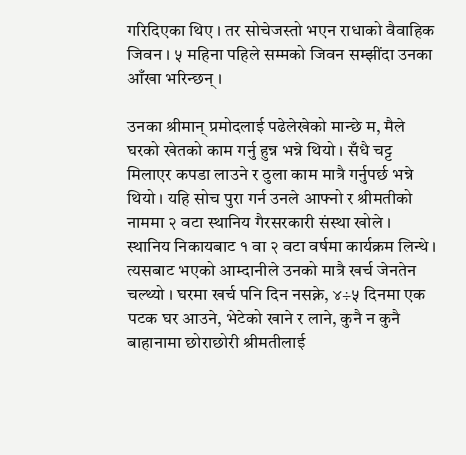गरिदिएका थिए । तर सोचेजस्तो भएन राधाको वैवाहिक जिवन । ५ महिना पहिले सम्मको जिवन सम्झींदा उनका आँखा भरिन्छन् ।

उनका श्रीमान् प्रमोदलाई पढेलेखेको मान्छे म, मैले घरको खेतको काम गर्नु हुन्न भन्ने थियो । सँधै चट्ट मिलाएर कपडा लाउने र ठुला काम मात्रै गर्नुपर्छ भन्ने थियो । यहि सोच पुरा गर्न उनले आफ्नो र श्रीमतीको नाममा २ वटा स्थानिय गैरसरकारी संस्था खोले । स्थानिय निकायबाट १ वा २ वटा वर्षमा कार्यक्रम लिन्थे । त्यसबाट भएको आम्दानीले उनको मात्रै खर्च जेनतेन चल्थ्यो । घरमा खर्च पनि दिन नसक्ने, ४÷५ दिनमा एक पटक घर आउने, भेटेको खाने र लाने, कुनै न कुनै बाहानामा छोराछोरी श्रीमतीलाई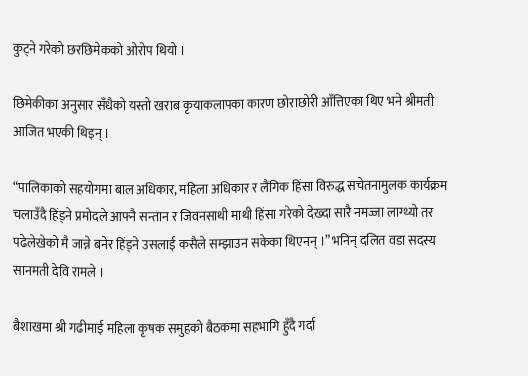कुट्ने गरेको छरछिमेकको ओरोप थियो ।

छिमेकीका अनुसार सँधैको यस्तो खराब कृयाकलापका कारण छोराछोरी आँत्तिएका थिए भने श्रीमती आजित भएकी थिइन् ।

“पालिकाको सहयोगमा बाल अधिकार, महिला अधिकार र लैंगिक हिंसा विरुद्ध सचेतनामुलक कार्यक्रम चलाउँदै हिंड्ने प्रमोदले आफ्नै सन्तान र जिवनसाथी माथी हिंसा गरेको देख्दा सारै नमज्जा लाग्थ्यो तर पढेलेखेको मै जान्ने बनेर हिंड्ने उसलाई कसैले सम्झाउन सकेका थिएनन् ।” भनिन् दलित वडा सदस्य सानमती देवि रामले ।

बैशाखमा श्री गढीमाई महिला कृषक समुहको बैठकमा सहभागि हुँदै गर्दा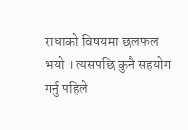राधाको विषयमा छलफल भयो । त्यसपछि कुनै सहयोग गर्नु पहिले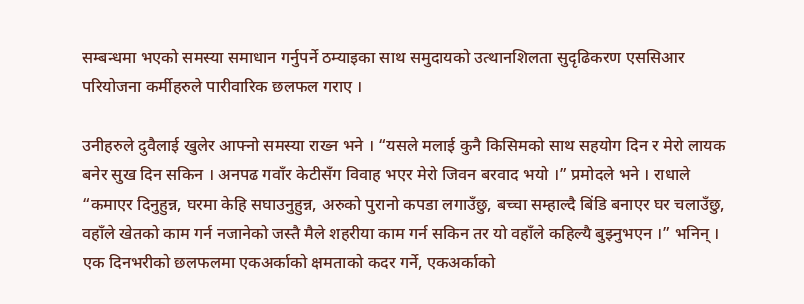सम्बन्धमा भएको समस्या समाधान गर्नुपर्ने ठम्याइका साथ समुदायको उत्थानशिलता सुदृढिकरण एससिआर परियोजना कर्मीहरुले पारीवारिक छलफल गराए ।

उनीहरुले दुवैलाई खुलेर आफ्नो समस्या राख्न भने । “यसले मलाई कुनै किसिमको साथ सहयोग दिन र मेरो लायक बनेर सुख दिन सकिन । अनपढ गवाँर केटीसँग विवाह भएर मेरो जिवन बरवाद भयो ।” प्रमोदले भने । राधाले “कमाएर दिनुहुन्न, घरमा केहि सघाउनुहुन्न, अरुको पुरानो कपडा लगाउँछु, बच्चा सम्हाल्दै बिंडि बनाएर घर चलाउँछु, वहाँले खेतको काम गर्न नजानेको जस्तै मैले शहरीया काम गर्न सकिन तर यो वहाँले कहिल्यै बुझ्नुभएन ।” भनिन् ।
एक दिनभरीको छलफलमा एकअर्काको क्षमताको कदर गर्ने, एकअर्काको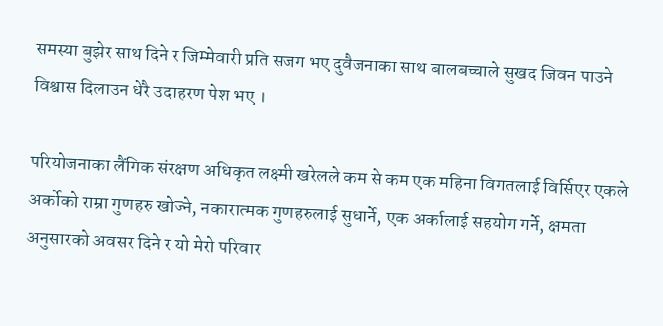समस्या बुझेर साथ दिने र जिम्मेवारी प्रति सजग भए दुवैजनाका साथ बालबच्चाले सुखद जिवन पाउने विश्वास दिलाउन धेरै उदाहरण पेश भए ।

परियोजनाका लैंगिक संरक्षण अधिकृत लक्ष्मी खरेलले कम से कम एक महिना विगतलाई विर्सिएर एकले अर्कोको राम्रा गुणहरु खोज्ने, नकारात्मक गुणहरुलाई सुधार्ने, एक अर्कालाई सहयोग गर्ने, क्षमता अनुसारको अवसर दिने र यो मेरो परिवार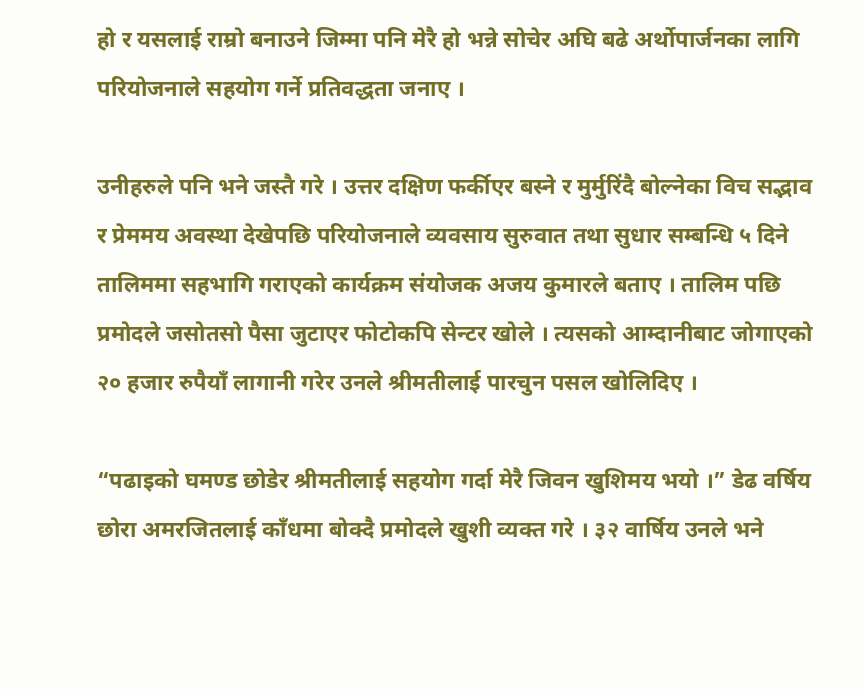हो र यसलाई राम्रो बनाउने जिम्मा पनि मेरै हो भन्ने सोचेर अघि बढे अर्थोपार्जनका लागि परियोजनाले सहयोग गर्ने प्रतिवद्धता जनाए ।

उनीहरुले पनि भने जस्तै गरे । उत्तर दक्षिण फर्कीएर बस्ने र मुर्मुरिंदै बोल्नेका विच सद्भाव र प्रेममय अवस्था देखेपछि परियोजनाले व्यवसाय सुरुवात तथा सुधार सम्बन्धि ५ दिने तालिममा सहभागि गराएको कार्यक्रम संयोजक अजय कुमारले बताए । तालिम पछि प्रमोदले जसोतसो पैसा जुटाएर फोटोकपि सेन्टर खोले । त्यसको आम्दानीबाट जोगाएको २० हजार रुपैयाँ लागानी गरेर उनले श्रीमतीलाई पारचुन पसल खोलिदिए ।

“पढाइको घमण्ड छोडेर श्रीमतीलाई सहयोग गर्दा मेरै जिवन खुशिमय भयो ।” डेढ वर्षिय छोरा अमरजितलाई काँधमा बोक्दै प्रमोदले खुशी व्यक्त गरे । ३२ वार्षिय उनले भने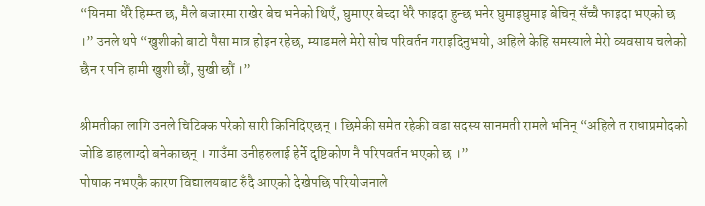“यिनमा धेरै हिम्म्त छ, मैले बजारमा राखेर बेच भनेको थिएँ, घुमाएर बेच्दा धेरै फाइदा हुन्छ भनेर घुमाइघुमाइ बेचिन् सँच्चै फाइदा भएको छ ।” उनले थपे “खुशीको बाटो पैसा मात्र होइन रहेछ, म्याडमले मेरो सोच परिवर्तन गराइदिनुभयो, अहिले केहि समस्याले मेरो व्यवसाय चलेको छैन र पनि हामी खुशी छौं, सुखी छौं ।”

श्रीमतीका लागि उनले चिटिक्क परेको सारी किनिदिएछन् । छिमेकी समेत रहेकी वडा सदस्य सानमती रामले भनिन् “अहिले त राधाप्रमोदको जोडि डाहलाग्दो बनेकाछन् । गाउँमा उनीहरुलाई हेर्ने दृष्टिकोण नै परिपवर्तन भएको छ ।”
पोषाक नभएकै कारण विद्यालयबाट रुँदै आएको देखेपछि परियोजनाले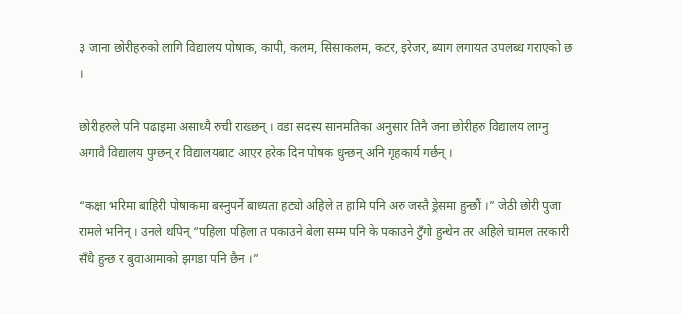३ जाना छोरीहरुको लागि विद्यालय पोषाक, कापी, कलम, सिसाकलम, कटर, इरेजर, ब्याग लगायत उपलब्ध गराएको छ ।

छोरीहरुले पनि पढाइमा असाध्यै रुची राख्छन् । वडा सदस्य सानमतिका अनुसार तिनै जना छोरीहरु विद्यालय लाग्नु अगावै विद्यालय पुग्छन् र विद्यालयबाट आएर हरेक दिन पोषक धुन्छन् अनि गृहकार्य गर्छन् ।

“कक्षा भरिमा बाहिरी पोषाकमा बस्नुपर्ने बाध्यता हट्यो अहिले त हामि पनि अरु जस्तै ड्रेसमा हुन्छौं ।” जेठी छोरी पुजा रामले भनिन् । उनले थपिन् “पहिला पहिला त पकाउने बेला सम्म पनि के पकाउने टुँगो हुन्थेन तर अहिले चामल तरकारी सँधै हुन्छ र बुवाआमाको झगडा पनि छैन ।”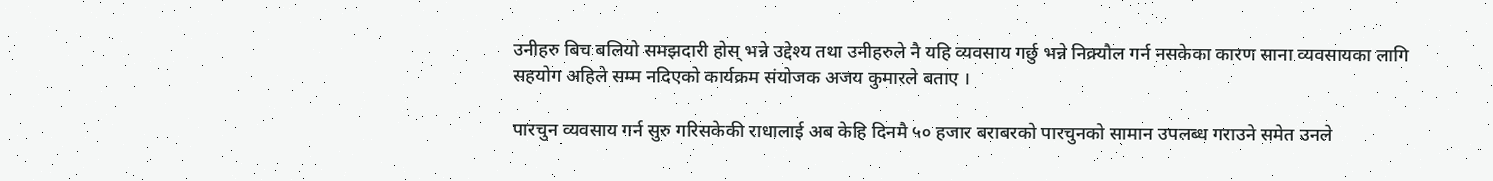उनीहरु बिच बलियो समझदारी होस् भन्ने उद्देश्य तथा उनीहरुले नै यहि व्यवसाय गर्छु भन्ने निक्र्यौल गर्न नसकेका कारण साना व्यवसायका लागि सहयोग अहिले सम्म नदिएको कार्यक्रम संयोजक अजय कुमारले बताए ।

पारचुन व्यवसाय गर्न सुरु गरिसकेकी राधालाई अब केहि दिनमै ५० हजार बराबरको पारचुनको सामान उपलब्ध गराउने समेत उनले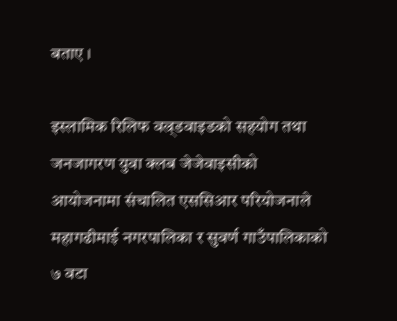बताए ।

इस्लामिक रिलिफ वल्र्डवाइडको सहयोग तथा जनजागरण युवा क्लब जेजेवाइसीको आयोजनामा संचालित एससिआर परियोजनाले महागढीमाई नगरपालिका र सुवर्ण गाउँपालिकाको ७ वटा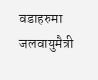वडाहरुमा जलवायुमैत्री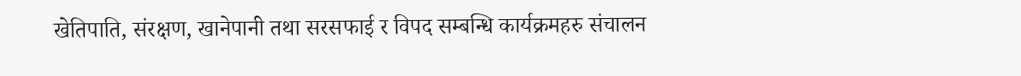खेतिपाति, संरक्षण, खानेपानी तथा सरसफाई र विपद सम्बन्धि कार्यक्रमहरु संचालन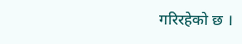गरिरहेको छ ।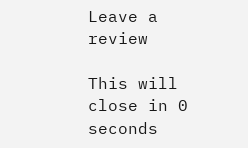Leave a review

This will close in 0 seconds